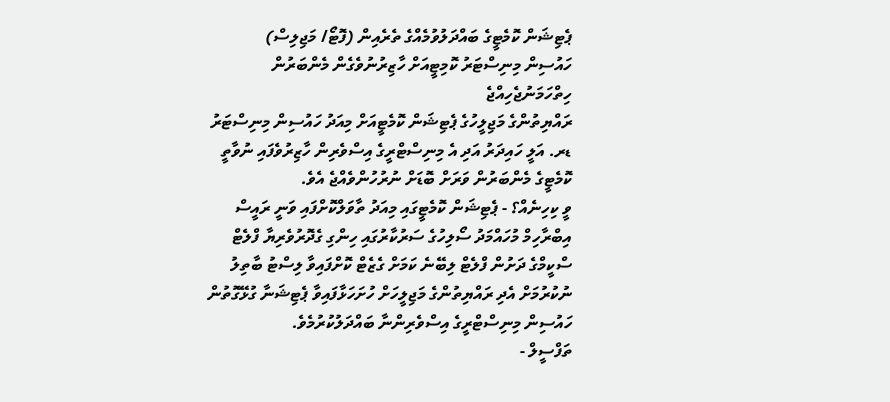ޕެޓިޝަން ކޮމެޓީގެ ބައްދަލުވުމެއްގެ ތެރެއިން (ފޮޓޯ/ މަޖިލިސް)
ހައުސިން މިނިސްޓަރު ކޮމިޓީއަށް ހާޒިރުނުވެގެން މެންބަރުން ހިތްހަމަނުޖެހިއްޖެ
ރައްޔިތުންގެ މަޖިލީހުގެ ޕެޓިޝަން ކޮމެޓީއަށް މިއަދު ހައުސިން މިނިސްޓަރު ޑރ. އަލީ ހައިދަރު އަދި އެ މިނިސްޓްރީގެ އިސްވެރިން ހާޒިރުވެފައި ނުވާތީ ކޮމެޓީގެ މެންބަރުން ވަރަށް ބޮޑަށް ނުރުހުންވެއްޖެ އެވެ.
ވީ ކިހިނެއް؟ - ޕެޓިޝަން ކޮމެޓީގައި މިއަދު ތާވަލްކޮށްފައި ވަނީ ރައީސް އިބްރާހިމް މުހައްމަދު ސޯލިހުގެ ސަރުކާރުގައި ހިންގި ގެދޮރުވެރިޔާ ފްލެޓް ސްކީމްގެ ދަށުން ފްލެޓް ލިބޭނެ ކަމަށް ގެޒެޓް ކޮށްފައިވާ ލިސްޓު ބާތިލު ނުކުރުމަށް އެދި ރައްޔިތުންގެ މަޖިލީހަށް ހުށަހަޅާފައިވާ ޕެޓިޝަނާ ގުޅޭގޮތުން ހައުސިން މިނިސްޓްރީގެ އިސްވެރިންނާ ބައްދަލުކުރުމެވެ.
ތަފްސީލް -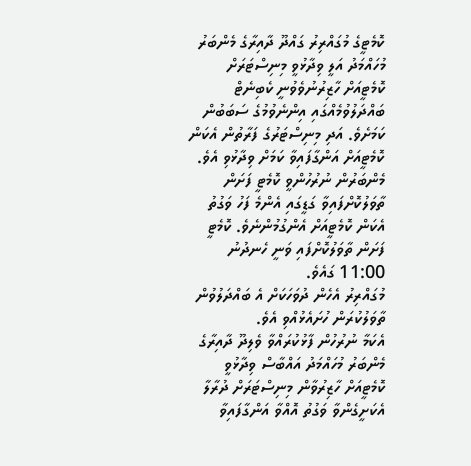ކޮމެޓީގެ މުގައްރިރު ގައްދޫ ދާއިރާގެ މެންބަރު މުހައްމަދު އަލީ ވިދާޅުވީ މިނިސްޓަރަށް ކޮމެޓީއަށް ހާޒިރުނުވެވުނީ ކެބިނެޓް ބައްދަލުވުމެއްގައި އިންނެވުމުގެ ސަބަބުން ކަމަށެވެ. އަދި މިނިސްޓަރުގެ ފަރާތުން އެކަން ކޮމެޓީއަށް އަންގާފައިވާ ކަމަށް ވިދާޅުވި އެވެ. މެންބަރުން ނުރުހުންވީ ކޮމެޓީ ފަށަން ތާވަލުކޮށްފައިވާ ގަޑީގައި އެންމެ ފަހު ވަގުތު އެކަން ކޮމެޓީއަށް އެންގުމުންނެވެ. ކޮމެޓީ ފަށަން ތާވަލުކޮށްފައި ވަނީ ހެނދުނު 11:00 ގައެވެ.
މުގައްރިރު އެހެން ދުވަހަކަށް އެ ބައްދަލުވުން ތާވަލުކުރަން ހުށައެޅުއްވި އެވެ.
އެކަމާ ނުރުހުން ފާޅުކުރައްވާ ވެލިދޫ ދާއިރާގެ މެންބަރު މުހައްމަދު އައްބާސް ވިދާޅުވީ ކޮމެޓީއަށް ހާޒިރުވާން މިނިސްޓަރަށް ދުރާލާ އެކަށީގެންވާ ވަގުތު އޮއްވާ އަންގާފައިވާ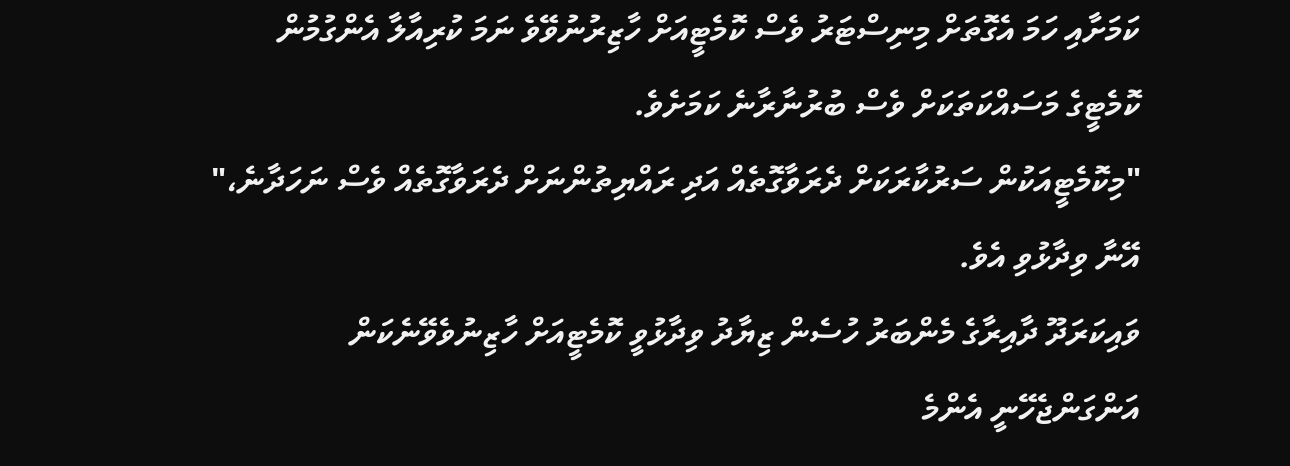ކަމަށާއި ހަމަ އެގޮތަށް މިނިސްޓަރު ވެސް ކޮމެޓީއަށް ހާޒިރުނުވޭވެ ނަމަ ކުރިއާލާ އެންގުމުން ކޮމެޓީގެ މަސައްކަތަކަށް ވެސް ބުރުނާރާނެ ކަމަށެވެ.
"މިކޮމެޓީއަކުން ސަރުކާރަކަށް ދެރަވާގޮތެއް އަދި ރައްޔިތުންނަށް ދެރަވާގޮތެއް ވެސް ނަހަދާނެ،" އޭނާ ވިދާޅުވި އެވެ.
ވައިކަރަދޫ ދާއިރާގެ މެންބަރު ހުސެން ޒިޔާދު ވިދާޅުވީ ކޮމެޓީއަށް ހާޒިނުވެވޭނެކަން އަންގަންޖެހޭނީ އެންމެ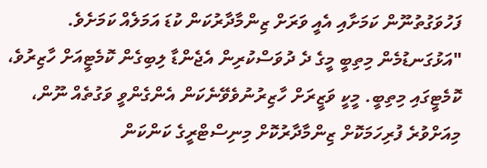ފަހުވަގުތުނޫން ކަމަށާއި އެއީ ވަރަށް ޒިންމާދާރުކަން ކުޑަ އަމަލެއް ކަމަށެވެ.
"އަޅުގަނޑުމެން މިތިބީ މީގެ ދެ ދުވަސްކުރިން އެޖެންޑާ ލިބިގެން ކޮމެޓީއަށް ހާޒިރުވެ، ކޮމެޓީގައި މިތިބީ. މީކީ ވަޒީރަށް ހާޒިރުނުވެވޭނެކަން އެންގެންވީ ވަގުތެއް ނޫން، މިއަށްވުރެ ފުރިހަމަކޮށް ޒިންމާދާރުކޮށް މިނިސްޓްރީގެ ކަންކަން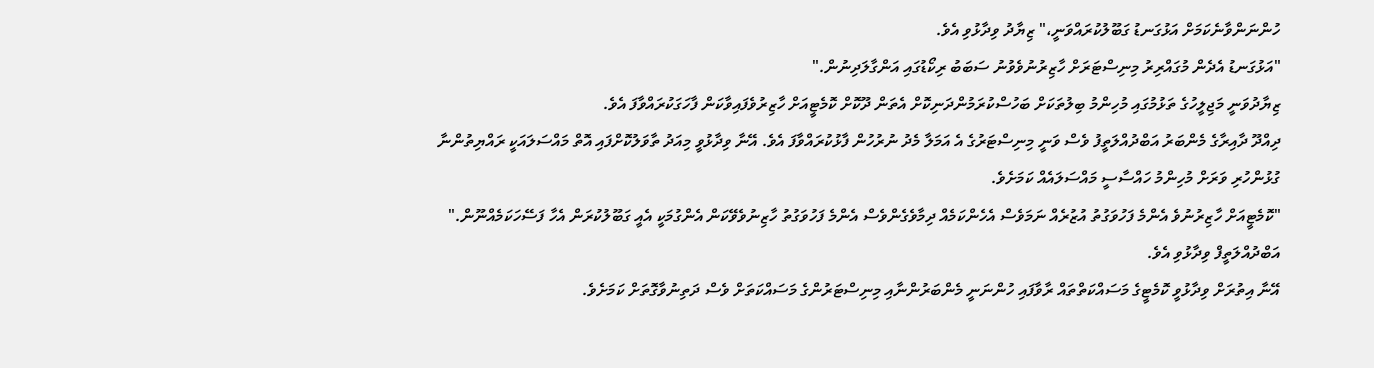ހުންނަންވާނެކަމަށް އަޅުގަނޑު ގަބޫލުކުރައްވަނީ،" ޒިޔާދު ވިދާޅުވި އެވެ.
"އަޅުގަނޑު އެދެން މުގައްރިރު މިނިސްޓަރަށް ހާޒިރުނުވެވުނު ސަބަބު ރިކޯޑުގައި އަންގާލަދިނުން."
ޒިޔާދުވަނީ މަޖިލީހުގެ ތަޅުމުގައި މުހިންމު ބިލުތަކަށް ބަހުސްކުރަމުންދަނިކޮށް އެތަން ދޫކޮށް ކޮމެޓީއަށް ހާޒިރުވެފައިވާކަން ފާހަގަކުރައްވާފަ އެވެ.
ދިއްދޫ ދާއިރާގެ މެންބަރު އަބްދުއްލަތީފު ވެސް ވަނީ މިނިސްޓަރުގެ އެ އަމަލާ މެދު ނުރުހުން ފާޅުކުރައްވާފަ އެވެ. އޭނާ ވިދާޅުވީ މިއަދު ތާވަލުކޮށްފައި އޮތް މައްސަލައަކީ ރައްޔިތުންނާ ގުޅުންހުރި ވަރަށް މުހިންމު ހައްސާސީ މައްސަލައެއް ކަމަށެވެ.
"ކޮމެޓީއަށް ހާޒިރުނުވެ އެންމެ ފަހުވަގުތު އުޒުރެއް ނަމަވެސް އެހެންކަމެއް ދިމާވެގެންވެސް އެންމެ ފަހުވަގުތު ހާޒިނުވެވޭކަން އެންގުމަކީ އެއީ ގަބޫލުކުރަން އެހާ ފަސޭހަކަމެއްނޫން." އަބްދުއްލަތީފް ވިދާޅުވި އެވެ.
އޭނާ އިތުރަށް ވިދާޅުވީ ކޮމެޓީގެ މަސައްކަތްތައް ރާވާފައި ހުންނަނީ މެންބަރުންނާއި މިނިސްޓަރުންގެ މަސައްކަތަށް ވެސް ދަތިނުވާގޮތަށް ކަމަށެވެ.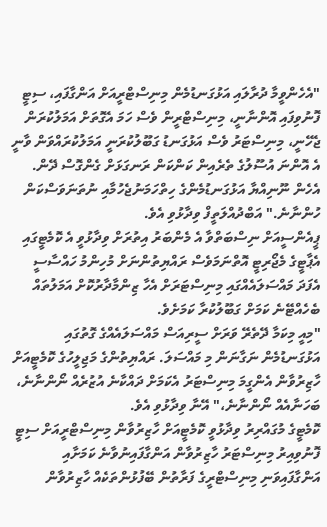"އެހެންވީމާ ދުރާލައި އަޅުގަނޑުމެން މިނިސްޓްރީއަށް އަންގާފައި، ސިޓީ ފޮނުވިފައި އޮންނާނީ، މިނިސްޓްރީން ވެސް ހަމަ އެގޮތަށް އަމަލުކުރަން ޖެހޭނީ، މިނިސްޓަރު ވެސް އަޅުގަނޑު ގަބޫލުކުރަނީ އަމަލުކުރައްވަން ވާނީ އެ އޮންނަ އުސޫލުގެ ތެރެއިން ކަންކަން ރަނގަޅަށް ގެންގޮސް ދޭން. އެހެން ނޫނިއްޔާ އަޅުގަނޑުމެންގެ ހިތްހަމަނުޖެހުމާއި ނުތަނަވަސްކަން ހުންނާނެ." އަބްދުއްލަތީފް ވިދާޅުވި އެވެ.
ޕީއެންސީއަށް ނިސްބަތްވާ އެ މެންބަރު އިތުރަށް ވިދާޅުވީ އެ ކޮމެޓީގައި އެޕާޓީގެ މެޖޯރިޓީ އޮތްނަމަވެސް ރައްޔިތުންނަށް މުހިންމު ހައްސާސީ އެފަދަ މައްސަލައެއްގައި މިނިސްޓަރަށް އެހާ ޒިންމާދާރުކޮށް އަމަލުތައް ބެހެއްޓޭނެ ކަމަށް ގަބޫލުކުރާ ކަމަށެވެ.
"މިއީ މިކަމާ ދޭތެރޭ ވަރަށް ސީރިއަސް މައްސަލައެއްގެ ގޮތުގައި އަޅުގަނޑުމެން ނަގާނަން މި މައްސަލަ. ރައްޔިތުންގެ މަޖިލީހުގެ ކޮމެޓީއަށް ހާޒިރުވާން އެންގީމަ މިނިސްޓަރު އެކަމަށް ދައްކާނެ އުޒުރެއް ނޯންނާނެ، ބަހަނާއެއް ނޯންނާނެ،" އޭނާ ވިދާޅުވި އެވެ.
ކޮމެޓީގެ މުގައްރިރު ވިދާޅުވީ ކޮމެޓީއަށް ހާޒިރުވާން މިނިސްޓްރީއަށް ސިޓީ ފޮނުވިއިރު މިނިސްޓަރު ހާޒިރުވާން އަންގާފައިނުވާނެ ކަމަށާއި އަންގާފައިވަނި މިނިސްޓްރީގެ ފަރާތުން ބޭފުޅުންތަކެއް ހާޒިރުވާން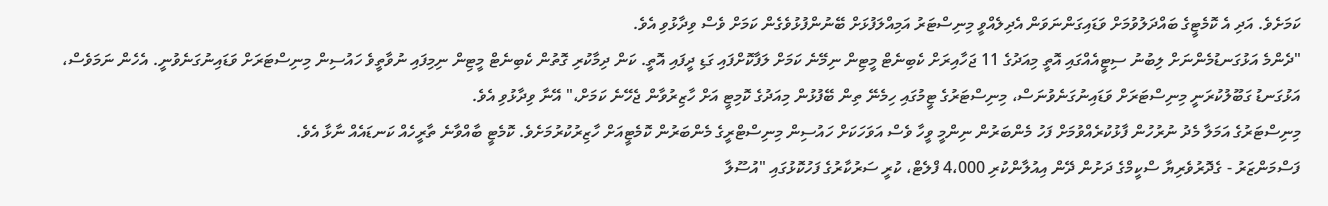ކަމަށެވެ. އަދި އެ ކޮމެޓީގެ ބައްދަލުވުމަށް ވަޑައިގަންނަވަން އެދިލެއްވީ މިނިސްޓަރު އަމިއްލަފުޅަށް ބޭނުންފުޅުވެގެން ކަމަށް ވެސް ވިދާޅުވި އެވެ.
"ދެންމެ އަޅުގަނޑުމެންނަށް ލިބުނު ސިޓީއެއްގައި އޮތީ މިއަދުގެ 11 ޖަހާއިރަށް ކެބިނެޓް މީޓިން ނިމޭނެ ކަމަށް ލަފާކޮށްފައި ގަޑި ދީފައި އޮތީ. ކަން ދިމާކުރި ގޮތުން ކެބިނެޓް މީޓިން ނިމިފައި ނުވާތީވެ ހައުސިން މިނިސްޓަރަށް ވަޑައިނުގަނެވުނީ. އެހެން ނަމަވެސް، އަޅުގަނޑު ގަބޫލުކުރަނީ މިނިސްޓަރަށް ވަޑައިނުގަނެވުނަސް، މިނިސްޓަރުގެ ޓީމުގައި ހިމެނޭ ތިން ބޭފުޅުން މިއަދުގެ ކޮމިޓީ އަށް ހާޒިރުވާން ޖެހޭނެ ކަމަށް،" އޭނާ ވިދާޅުވި އެވެ.
މިނިސްޓަރުގެ އަމަލާ މެދު ނުރުހުން ފާޅުކުރެއްވުމަށް ފަހު މެންބަރުން ނިންމީ ވީހާ ވެސް އަވަހަކަށް ހައުސިން މިނިސްޓްރީގެ މެންބަރުން ކޮމެޓީއަށް ހާޒިރުކުރުމަށެވެ. ކޮމެޓީ ބާއްވާނެ ތާރީހެއް ކަނޑައެއް ނާޅާ އެވެ.
ފަސްމަންޒަރު - ގެދޮރުވެރިޔާ ސްކީމްގެ ދަށުން ދޭން އިއުލާންކުރި 4،000 ފްލެޓް، ކުރީ ސަރުކާރުގެ ފަހުކޮޅުގައި "އުސޫލާ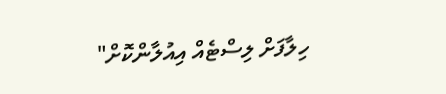ހިލާފަށް ލިސްޓެއް އިއުލާންކޮށް"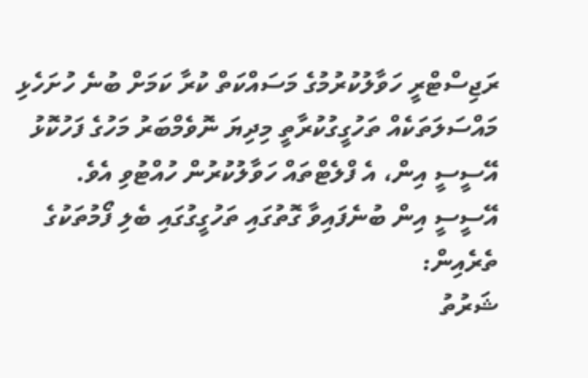ރަޖިސްޓްރީ ހަވާލުކުރުމުގެ މަސައްކަތް ކުރާ ކަމަށް ބުނެ ހުށަހެޅި މައްސަލަތަކެއް ތަހުގީގުކުރާތީ މިދިޔަ ނޮވެމްބަރު މަހުގެ ފަހުކޮޅު އޭސީސީ އިން، އެ ފްލެޓްތައް ހަވާލުކުރުން ހުއްޓުވި އެވެ.
އޭސީސީ އިން ބުނެފައިވާ ގޮތުގައި ތަހުގީގުގައި ބެލި ފޯމުތަކުގެ ތެރެއިން:
ޝަރުތު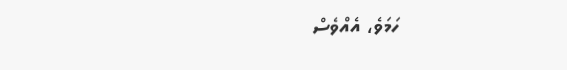ހަމަވެ، އެއްވެސް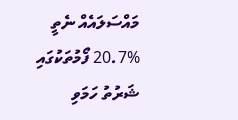މައްސަލައެއް ނެތީ %20.7 ފޯމުތަކުގައި
ޝަރުތު ހަމަވި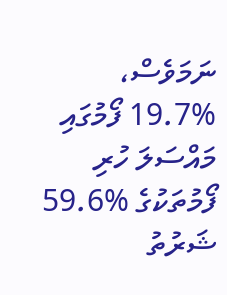ނަމަވެސް، %19.7 ފޯމުގައި މައްސަލަ ހުރި
ފޯމުތަކުގެ %59.6 ޝަރުތު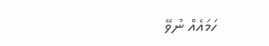ހަމައެއް ނުވޭ